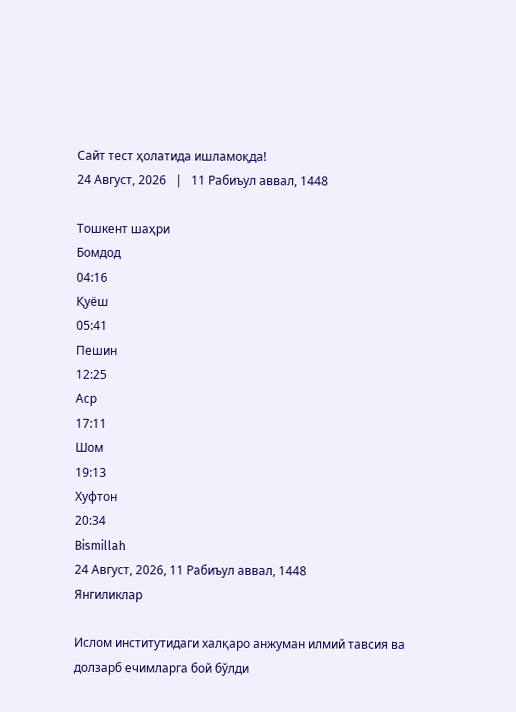Сайт тест ҳолатида ишламоқда!
24 Август, 2026   |   11 Рабиъул аввал, 1448

Тошкент шаҳри
Бомдод
04:16
Қуёш
05:41
Пешин
12:25
Аср
17:11
Шом
19:13
Хуфтон
20:34
Bismillah
24 Август, 2026, 11 Рабиъул аввал, 1448
Янгиликлар

Ислом институтидаги халқаро анжуман илмий тавсия ва долзарб ечимларга бой бўлди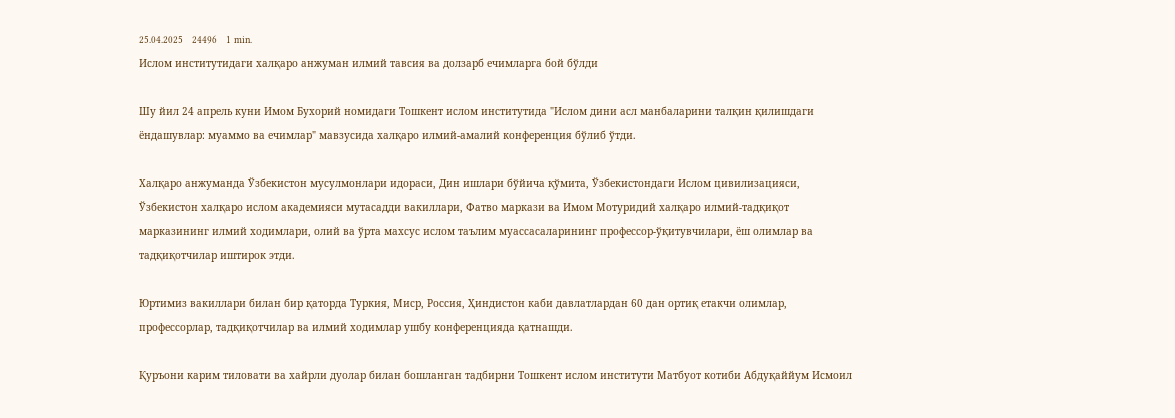25.04.2025   24496   1 min.
Ислом институтидаги халқаро анжуман илмий тавсия ва долзарб ечимларга бой бўлди

Шу йил 24 апрель куни Имом Бухорий номидаги Тошкент ислом институтида "Ислом дини асл манбаларини талқин қилишдаги ёндашувлар: муаммо ва ечимлар" мавзусида халқаро илмий-амалий конференция бўлиб ўтди.

Халқаро анжуманда Ўзбекистон мусулмонлари идораси, Дин ишлари бўйича қўмита, Ўзбекистондаги Ислом цивилизацияси, Ўзбекистон халқаро ислом академияси мутасадди вакиллари, Фатво маркази ва Имом Мотуридий халқаро илмий-тадқиқот марказининг илмий ходимлари, олий ва ўрта махсус ислом таълим муассасаларининг профессор-ўқитувчилари, ёш олимлар ва тадқиқотчилар иштирок этди.

Юртимиз вакиллари билан бир қаторда Туркия, Миср, Россия, Ҳиндистон каби давлатлардан 60 дан ортиқ етакчи олимлар, профессорлар, тадқиқотчилар ва илмий ходимлар ушбу конференцияда қатнашди.

Қуръони карим тиловати ва хайрли дуолар билан бошланган тадбирни Тошкент ислом институти Матбуот котиби Абдуқаййум Исмоил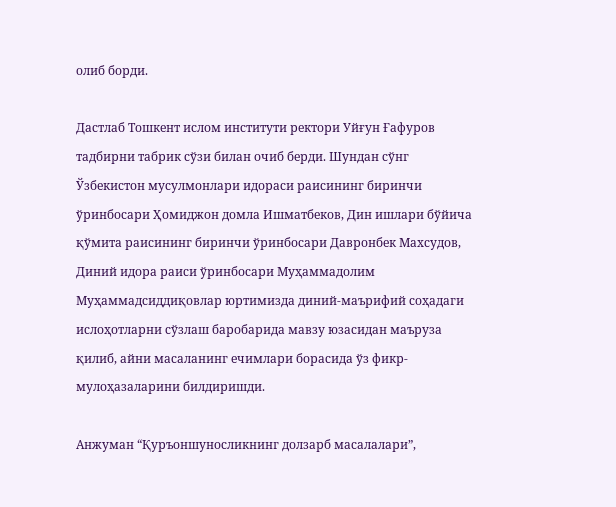олиб борди.

Дастлаб Тошкент ислом институти ректори Уйғун Ғафуров тадбирни табрик сўзи билан очиб берди. Шундан сўнг Ўзбекистон мусулмонлари идораси раисининг биринчи ўринбосари Ҳомиджон домла Ишматбеков, Дин ишлари бўйича қўмита раисининг биринчи ўринбосари Давронбек Махсудов, Диний идора раиси ўринбосари Муҳаммадолим Муҳаммадсиддиқовлар юртимизда диний-маърифий соҳадаги ислоҳотларни сўзлаш баробарида мавзу юзасидан маъруза қилиб, айни масаланинг ечимлари борасида ўз фикр-мулоҳазаларини билдиришди.

Анжуман “Қуръоншуносликнинг долзарб масалалари”,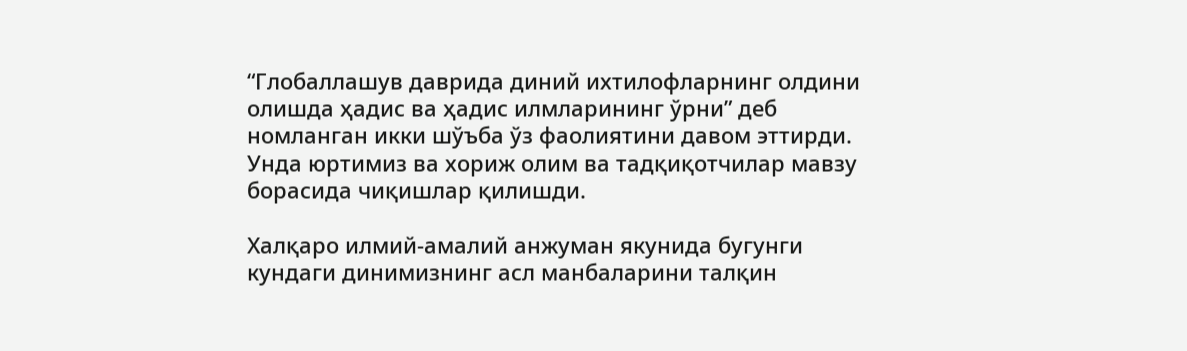“Глобаллашув даврида диний ихтилофларнинг олдини олишда ҳадис ва ҳадис илмларининг ўрни” деб номланган икки шўъба ўз фаолиятини давом эттирди. Унда юртимиз ва хориж олим ва тадқиқотчилар мавзу борасида чиқишлар қилишди.

Халқаро илмий-амалий анжуман якунида бугунги кундаги динимизнинг асл манбаларини талқин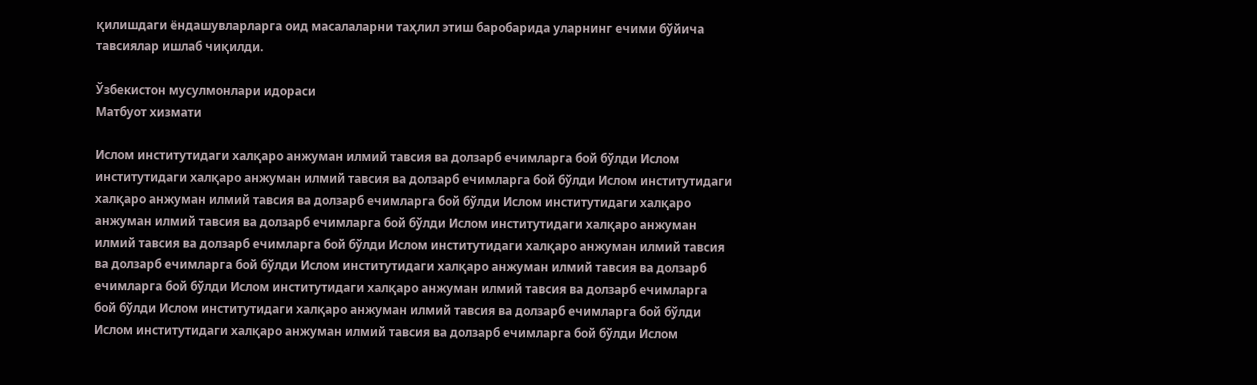қилишдаги ёндашувларларга оид масалаларни таҳлил этиш баробарида уларнинг ечими бўйича тавсиялар ишлаб чиқилди.

Ўзбекистон мусулмонлари идораси
Матбуот хизмати

Ислом институтидаги халқаро анжуман илмий тавсия ва долзарб ечимларга бой бўлди Ислом институтидаги халқаро анжуман илмий тавсия ва долзарб ечимларга бой бўлди Ислом институтидаги халқаро анжуман илмий тавсия ва долзарб ечимларга бой бўлди Ислом институтидаги халқаро анжуман илмий тавсия ва долзарб ечимларга бой бўлди Ислом институтидаги халқаро анжуман илмий тавсия ва долзарб ечимларга бой бўлди Ислом институтидаги халқаро анжуман илмий тавсия ва долзарб ечимларга бой бўлди Ислом институтидаги халқаро анжуман илмий тавсия ва долзарб ечимларга бой бўлди Ислом институтидаги халқаро анжуман илмий тавсия ва долзарб ечимларга бой бўлди Ислом институтидаги халқаро анжуман илмий тавсия ва долзарб ечимларга бой бўлди Ислом институтидаги халқаро анжуман илмий тавсия ва долзарб ечимларга бой бўлди Ислом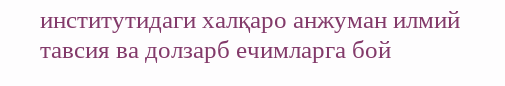институтидаги халқаро анжуман илмий тавсия ва долзарб ечимларга бой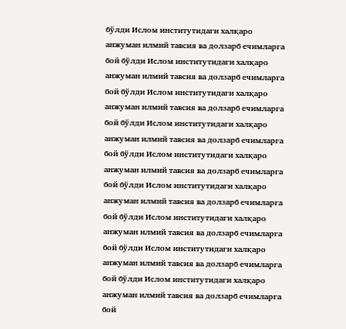бўлди Ислом институтидаги халқаро анжуман илмий тавсия ва долзарб ечимларга бой бўлди Ислом институтидаги халқаро анжуман илмий тавсия ва долзарб ечимларга бой бўлди Ислом институтидаги халқаро анжуман илмий тавсия ва долзарб ечимларга бой бўлди Ислом институтидаги халқаро анжуман илмий тавсия ва долзарб ечимларга бой бўлди Ислом институтидаги халқаро анжуман илмий тавсия ва долзарб ечимларга бой бўлди Ислом институтидаги халқаро анжуман илмий тавсия ва долзарб ечимларга бой бўлди Ислом институтидаги халқаро анжуман илмий тавсия ва долзарб ечимларга бой бўлди Ислом институтидаги халқаро анжуман илмий тавсия ва долзарб ечимларга бой бўлди Ислом институтидаги халқаро анжуман илмий тавсия ва долзарб ечимларга бой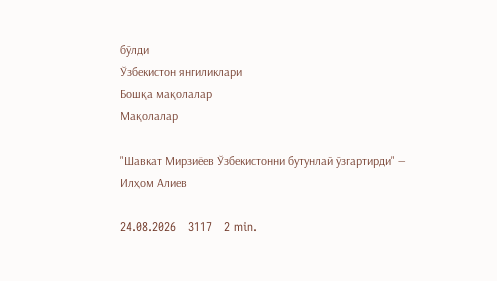бўлди
Ўзбекистон янгиликлари
Бошқа мақолалар
Мақолалар

"Шавкат Мирзиёев Ўзбекистонни бутунлай ўзгартирди" — Илҳом Алиев

24.08.2026   3117   2 min.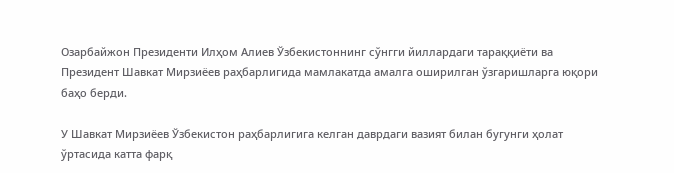Озарбайжон Президенти Илҳом Алиев Ўзбекистоннинг сўнгги йиллардаги тараққиёти ва Президент Шавкат Мирзиёев раҳбарлигида мамлакатда амалга оширилган ўзгаришларга юқори баҳо берди.

У Шавкат Мирзиёев Ўзбекистон раҳбарлигига келган даврдаги вазият билан бугунги ҳолат ўртасида катта фарқ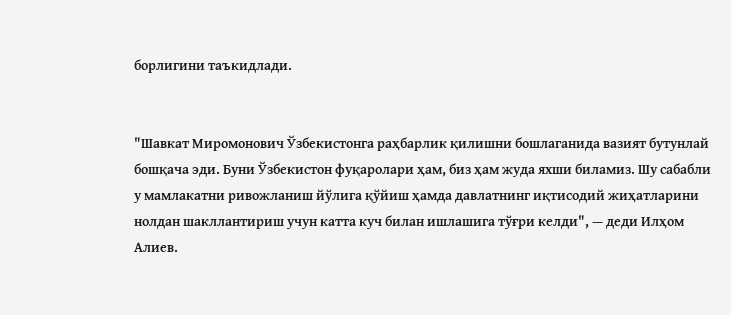борлигини таъкидлади.


"Шавкат Миромонович Ўзбекистонга раҳбарлик қилишни бошлаганида вазият бутунлай бошқача эди. Буни Ўзбекистон фуқаролари ҳам, биз ҳам жуда яхши биламиз. Шу сабабли у мамлакатни ривожланиш йўлига қўйиш ҳамда давлатнинг иқтисодий жиҳатларини нолдан шакллантириш учун катта куч билан ишлашига тўғри келди", — деди Илҳом Алиев.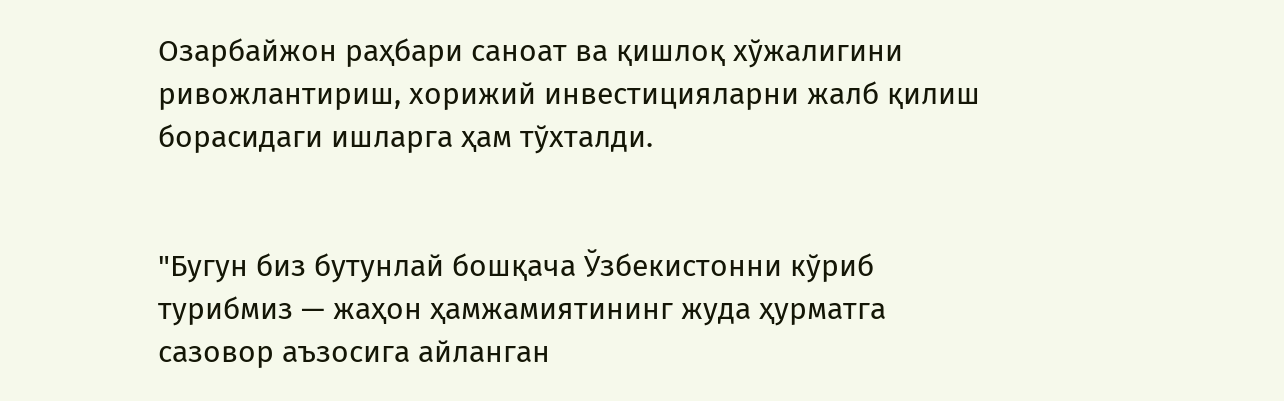Озарбайжон раҳбари саноат ва қишлоқ хўжалигини ривожлантириш, хорижий инвестицияларни жалб қилиш борасидаги ишларга ҳам тўхталди.


"Бугун биз бутунлай бошқача Ўзбекистонни кўриб турибмиз — жаҳон ҳамжамиятининг жуда ҳурматга сазовор аъзосига айланган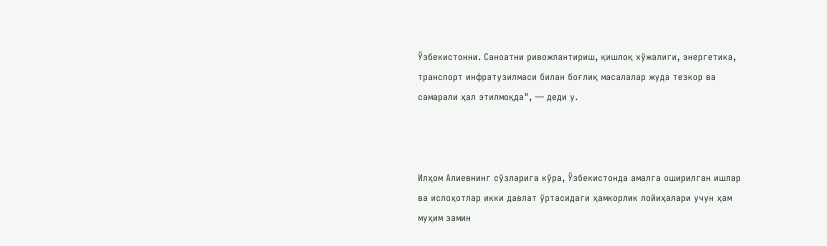Ўзбекистонни. Саноатни ривожлантириш, қишлоқ хўжалиги, энергетика, транспорт инфратузилмаси билан боғлиқ масалалар жуда тезкор ва самарали ҳал этилмоқда", — деди у.



Илҳом Алиевнинг сўзларига кўра, Ўзбекистонда амалга оширилган ишлар ва ислоҳотлар икки давлат ўртасидаги ҳамкорлик лойиҳалари учун ҳам муҳим замин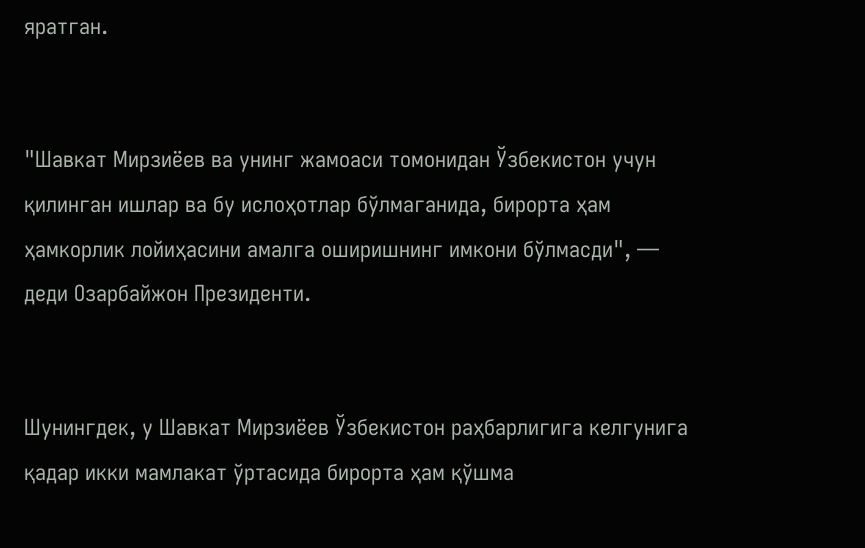яратган.


"Шавкат Мирзиёев ва унинг жамоаси томонидан Ўзбекистон учун қилинган ишлар ва бу ислоҳотлар бўлмаганида, бирорта ҳам ҳамкорлик лойиҳасини амалга оширишнинг имкони бўлмасди", — деди Озарбайжон Президенти.


Шунингдек, у Шавкат Мирзиёев Ўзбекистон раҳбарлигига келгунига қадар икки мамлакат ўртасида бирорта ҳам қўшма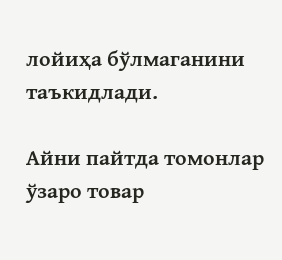лойиҳа бўлмаганини таъкидлади.

Айни пайтда томонлар ўзаро товар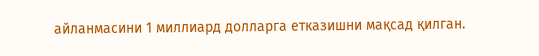айланмасини 1 миллиард долларга етказишни мақсад қилган.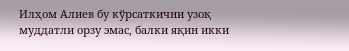Илҳом Алиев бу кўрсаткични узоқ муддатли орзу эмас, балки яқин икки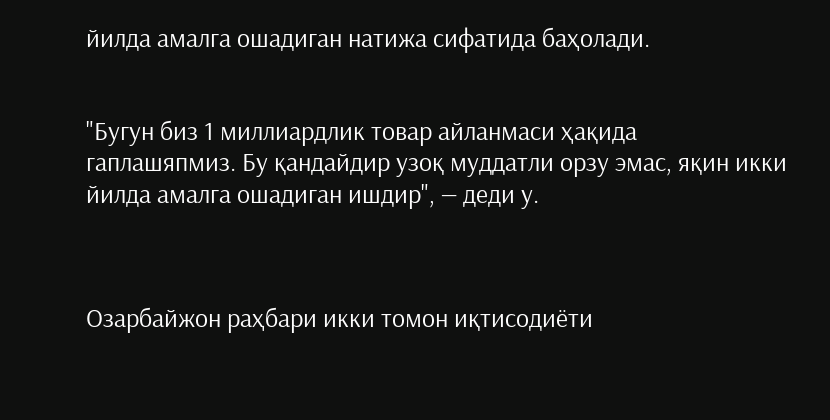йилда амалга ошадиган натижа сифатида баҳолади.


"Бугун биз 1 миллиардлик товар айланмаси ҳақида гаплашяпмиз. Бу қандайдир узоқ муддатли орзу эмас, яқин икки йилда амалга ошадиган ишдир", — деди у.



Озарбайжон раҳбари икки томон иқтисодиёти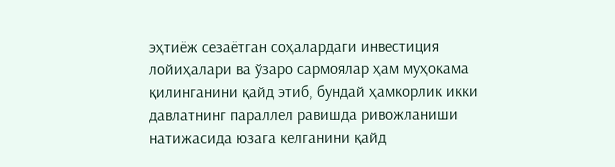эҳтиёж сезаётган соҳалардаги инвестиция лойиҳалари ва ўзаро сармоялар ҳам муҳокама қилинганини қайд этиб, бундай ҳамкорлик икки давлатнинг параллел равишда ривожланиши натижасида юзага келганини қайд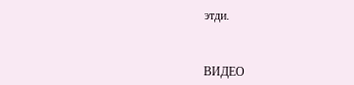этди.



ВИДЕО